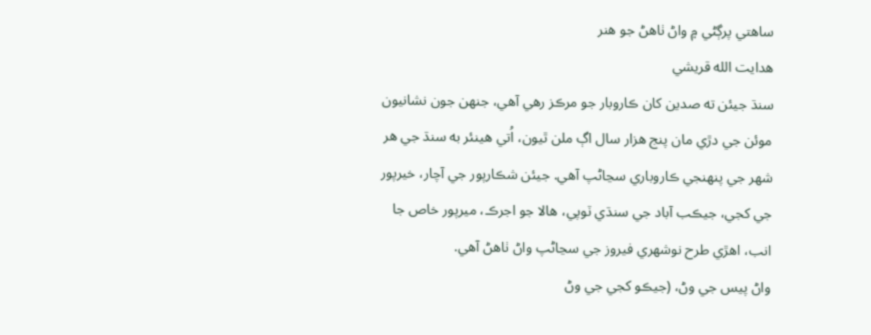ساهتي پرڳڻي ۾ واڻ ٺاهڻ جو هنر
هدايت الله قريشي
سنڌ جيئن ته صدين کان ڪاروبار جو مرڪز رهي آهي، جنهن جون نشانيون موئن جي دڙي مان پنج هزار سال اڳ ملن ٿيون، اُتي هينئر به سنڌ جي هر شهر جي پنهنجي ڪاروباري سڃاڻپ آهي. جيئن شڪارپور جي آچار، خيرپور جي کجي، جيڪب آباد جي سنڌي ٽوپي، هالا جو اجرڪ، ميرپور خاص جا انب، اهڙي طرح نوشهري فيروز جي سڃاڻپ واڻ ٺاهڻ آهي.
واڻ پيس جي وڻ، (جيڪو کجي جي وڻ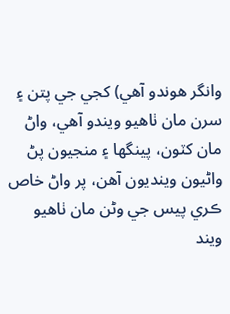وانگر هوندو آهي) کجي جي پتن ۽ سرن مان ٺاهيو ويندو آهي، واڻ مان کٽون، پينگها ۽ منجيون پڻ واڻيون وينديون آهن، پر واڻ خاص ڪري پيس جي وڻن مان ٺاهيو ويند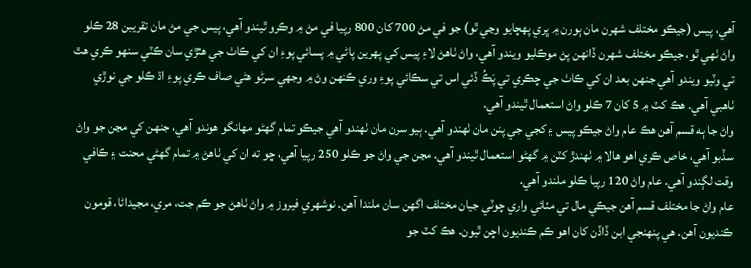آهي، پيس (جيڪو مختلف شهرن مان ٻورن ۾ ڀري پهچايو وڃي ٿو) جو في مڻ 700 کان 800 رپيا في مڻ ۾ وڪرو ٿيندو آهي، پيس جي مڻ مان تقريبن 28 ڪلو واڻ ٺهي ٿو، جيڪو مختلف شهرن ڏانهن پڻ موڪليو ويندو آهي، واڻ ٺاهڻ لاءِ پيس کي پهرين پاڻي ۾ پسائي پوءِ ان کي ڪاٺ جي هٿڙي سان ڪٽي سنهو ڪري هٿ تي وٽيو ويندو آهي جنهن بعد ان کي ڪاٺ جي چڪري تي پَڪُ ڏئي اس تي سڪائي پوءِ وري ڪنهن وڻ ۾ وجهي سرڻو هڻي صاف ڪري پوءِ اڌ ڪلو جي نوڙي ٺاهبي آهي. هڪ کٽ ۾ 5 کان 7 ڪلو واڻ استعمال ٿيندو آهي.
واڻ جا ٻه قسم آهن هڪ عام واڻ جيڪو پيس ۽ کجي جي پنن مان ٺهندو آهي. ٻيو سرن مان ٺهندو آهي جيڪو تمام گهڻو مهانگو هوندو آهي، جنهن کي مڃن جو واڻ سڏبو آهي، خاص ڪري اهو هالا ۾ ٺهندڙ کٽن ۾ گهڻو استعمال ٿيندو آهي. مڃن جي واڻ جو ڪلو 250 رپيا آهي، ڇو ته ان کي ٺاهڻ ۾ تمام گهڻي محنت ۽ ڪافي وقت لڳندو آهي. عام واڻ 120 رپيا ڪلو ملندو آهي.
عام واڻ جا مختلف قسم آهن جيڪي مال تي مٺائي واري چوٽي جيان مختلف اگهن سان ملندا آهن. نوشهري فيروز ۾ واڻ ٺاهڻ جو ڪم جت، مري، مجيداڻا، قومون ڪنديون آهن. هي پنهنجي ابن ڏاڏن کان اهو ڪم ڪنديون اچن ٿيون. هڪ کٽ جو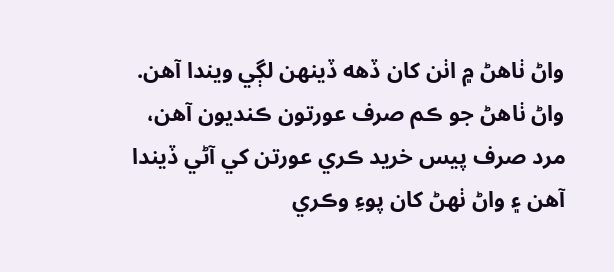واڻ ٺاهڻ ۾ اٺن کان ڏهه ڏينهن لڳي ويندا آهن. واڻ ٺاهڻ جو ڪم صرف عورتون ڪنديون آهن، مرد صرف پيس خريد ڪري عورتن کي آڻي ڏيندا آهن ۽ واڻ ٺهڻ کان پوءِ وڪري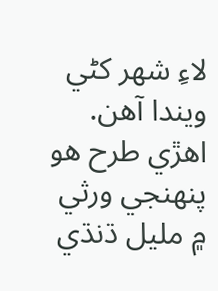لاءِ شهر کڻي ويندا آهن. اهڙي طرح هو پنهنجي ورثي ۾ مليل ڌنڌي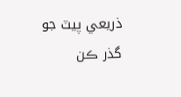ذريعي پيٽ جو گذر ڪن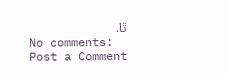ٿا.
No comments:
Post a Comment